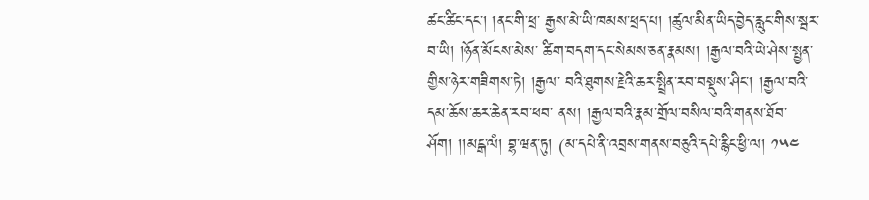ཚང་ཚིང་དང་། །ནང་གི་ཕྲ་ རྒྱས་མེ་ཡི་ཁམས་ཕྲད་པ། །ཚུལ་མིན་ཡིད་བྱེད་རླུང་གིས་སྦར་བ་ཡི། །ཉོན་མོངས་མེས་ ཚིག་བདག་དང་སེམས་ཅན་རྣམས། །རྒྱལ་བའི་ཡེ་ཤེས་སྤྱན་གྱིས་ཉེར་གཟིགས་ཏེ། །རྒྱལ་ བའི་ཐུགས་རྗེའི་ཆར་སྤྲིན་རབ་བསྡུས་ཤིང་། །རྒྱལ་བའི་དམ་ཆོས་ཆར་ཆེན་རབ་ཕབ་ ནས། །རྒྱལ་བའི་རྣམ་གྲོལ་བསིལ་བའི་གནས་ཐོབ་ཤོག། །།མངྒ་ལཾ། བྷ་ཝན་ཏུ། (མ་དཔེ་ནི་འབྲས་གནས་བཅུའི་དཔེ་རྙིང་ཕྱི་ལ། ༡༥༤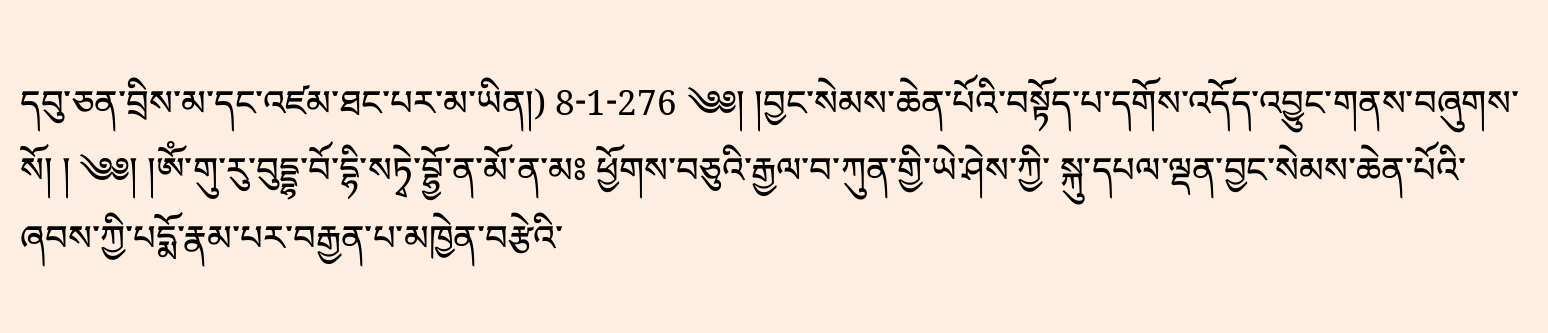དབུ་ཅན་བྲིས་མ་དང་འཛམ་ཐང་པར་མ་ཡིན།) 8-1-276 ༄༅། །བྱང་སེམས་ཆེན་པོའི་བསྟོད་པ་དགོས་འདོད་འབྱུང་གནས་བཞུགས་སོ། ། ༄༅། །ཨོཾ་གུ་རུ་བུདྡྷ་བོ་དྷི་སཏྭེ་བྷྱོ་ན་མོ་ན་མཿ ཕྱོགས་བཅུའི་རྒྱལ་བ་ཀུན་གྱི་ཡེ་ཤེས་ཀྱི་ སྐུ་དཔལ་ལྡན་བྱང་སེམས་ཆེན་པོའི་ཞབས་ཀྱི་པདྨོ་རྣམ་པར་བརྒྱན་པ་མཁྱེན་བརྩེའི་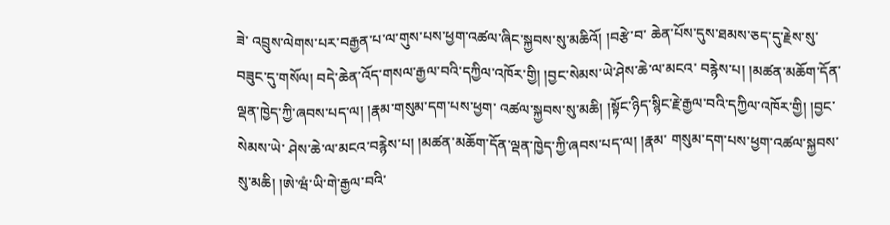ཟེ་ འབྲུས་ལེགས་པར་བརྒྱན་པ་ལ་གུས་པས་ཕྱག་འཚལ་ཞིང་སྐྱབས་སུ་མཆིའོ། །བརྩེ་བ་ ཆེན་པོས་དུས་ཐམས་ཅད་དུ་རྗེས་སུ་བཟུང་དུ་གསོལ། བདེ་ཆེན་འོད་གསལ་རྒྱལ་བའི་དཀྱིལ་འཁོར་གྱི། །བྱང་སེམས་ཡེ་ཤེས་ཆེ་ལ་མངའ་ བརྙེས་པ། །མཚན་མཆོག་དོན་ལྡན་ཁྱེད་ཀྱི་ཞབས་པད་ལ། །རྣམ་གསུམ་དག་པས་ཕྱག་ འཚལ་སྐྱབས་སུ་མཆི། །སྟོང་ཉིད་སྙིང་རྗེ་རྒྱལ་བའི་དཀྱིལ་འཁོར་གྱི། །བྱང་སེམས་ཡེ་ ཤེས་ཆེ་ལ་མངའ་བརྙེས་པ། །མཚན་མཆོག་དོན་ལྡན་ཁྱེད་ཀྱི་ཞབས་པད་ལ། །རྣམ་ གསུམ་དག་པས་ཕྱག་འཚལ་སྐྱབས་སུ་མཆི། །ཨེ་ཝཾ་ཡི་གེ་རྒྱལ་བའི་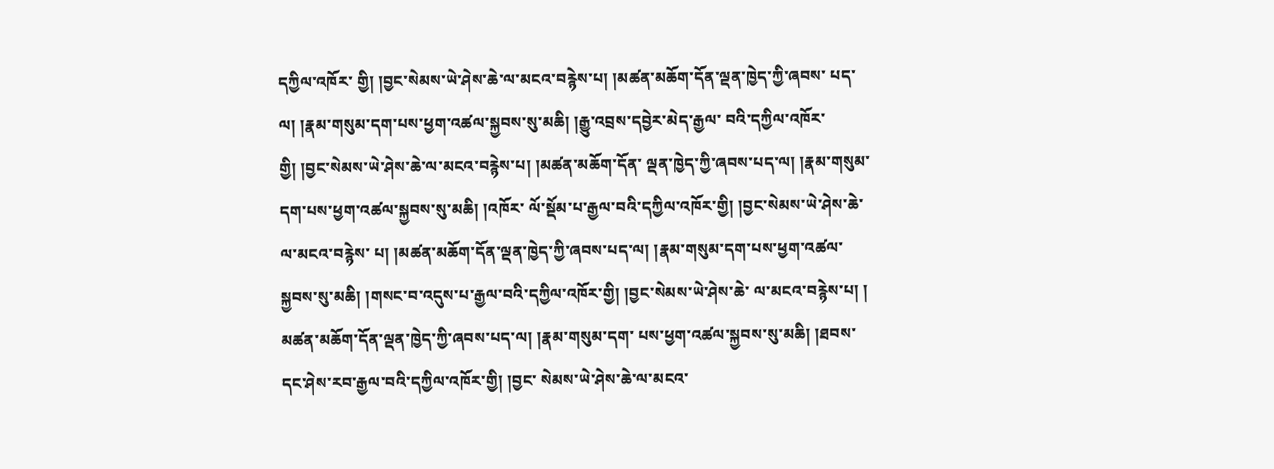དཀྱིལ་འཁོར་ གྱི། །བྱང་སེམས་ཡེ་ཤེས་ཆེ་ལ་མངའ་བརྙེས་པ། །མཚན་མཆོག་དོན་ལྡན་ཁྱེད་ཀྱི་ཞབས་ པད་ལ། །རྣམ་གསུམ་དག་པས་ཕྱག་འཚལ་སྐྱབས་སུ་མཆི། །རྒྱུ་འབྲས་དབྱེར་མེད་རྒྱལ་ བའི་དཀྱིལ་འཁོར་གྱི། །བྱང་སེམས་ཡེ་ཤེས་ཆེ་ལ་མངའ་བརྙེས་པ། །མཚན་མཆོག་དོན་ ལྡན་ཁྱེད་ཀྱི་ཞབས་པད་ལ། །རྣམ་གསུམ་དག་པས་ཕྱག་འཚལ་སྐྱབས་སུ་མཆི། །འཁོར་ ལོ་སྡོམ་པ་རྒྱལ་བའི་དཀྱིལ་འཁོར་གྱི། །བྱང་སེམས་ཡེ་ཤེས་ཆེ་ལ་མངའ་བརྙེས་ པ། །མཚན་མཆོག་དོན་ལྡན་ཁྱེད་ཀྱི་ཞབས་པད་ལ། །རྣམ་གསུམ་དག་པས་ཕྱག་འཚལ་ སྐྱབས་སུ་མཆི། །གསང་བ་འདུས་པ་རྒྱལ་བའི་དཀྱིལ་འཁོར་གྱི། །བྱང་སེམས་ཡེ་ཤེས་ཆེ་ ལ་མངའ་བརྙེས་པ། ། མཚན་མཆོག་དོན་ལྡན་ཁྱེད་ཀྱི་ཞབས་པད་ལ། །རྣམ་གསུམ་དག་ པས་ཕྱག་འཚལ་སྐྱབས་སུ་མཆི། །ཐབས་དང་ཤེས་རབ་རྒྱལ་བའི་དཀྱིལ་འཁོར་གྱི། །བྱང་ སེམས་ཡེ་ཤེས་ཆེ་ལ་མངའ་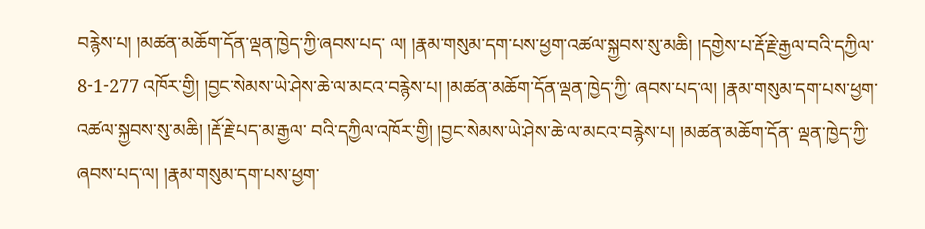བརྙེས་པ། །མཚན་མཆོག་དོན་ལྡན་ཁྱེད་ཀྱི་ཞབས་པད་ ལ། །རྣམ་གསུམ་དག་པས་ཕྱག་འཚལ་སྐྱབས་སུ་མཆི། །དགྱེས་པ་རྡོ་རྗེ་རྒྱལ་བའི་དཀྱིལ་ 8-1-277 འཁོར་གྱི། །བྱང་སེམས་ཡེ་ཤེས་ཆེ་ལ་མངའ་བརྙེས་པ། །མཚན་མཆོག་དོན་ལྡན་ཁྱེད་ཀྱི་ ཞབས་པད་ལ། །རྣམ་གསུམ་དག་པས་ཕྱག་འཚལ་སྐྱབས་སུ་མཆི། །རྡོ་རྗེ་པད་མ་རྒྱལ་ བའི་དཀྱིལ་འཁོར་གྱི། །བྱང་སེམས་ཡེ་ཤེས་ཆེ་ལ་མངའ་བརྙེས་པ། །མཚན་མཆོག་དོན་ ལྡན་ཁྱེད་ཀྱི་ཞབས་པད་ལ། །རྣམ་གསུམ་དག་པས་ཕྱག་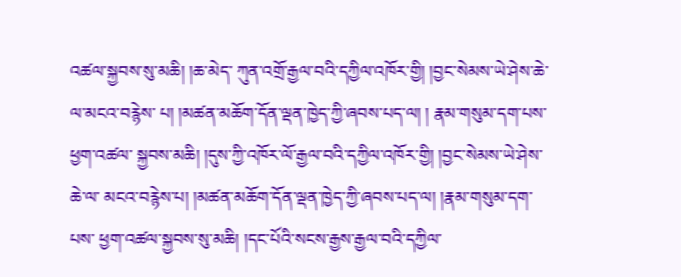འཚལ་སྐྱབས་སུ་མཆི། །ཆ་མེད་ ཀུན་འགྲོ་རྒྱལ་བའི་དཀྱིལ་འཁོར་གྱི། །བྱང་སེམས་ཡེ་ཤེས་ཆེ་ལ་མངའ་བརྙེས་ པ། །མཚན་མཆོག་དོན་ལྡན་ཁྱེད་ཀྱི་ཞབས་པད་ལ། ། རྣམ་གསུམ་དག་པས་ཕྱག་འཚལ་ སྐྱབས་མཆི། །དུས་ཀྱི་འཁོར་ལོ་རྒྱལ་བའི་དཀྱིལ་འཁོར་གྱི། །བྱང་སེམས་ཡེ་ཤེས་ཆེ་ལ་ མངའ་བརྙེས་པ། །མཚན་མཆོག་དོན་ལྡན་ཁྱེད་ཀྱི་ཞབས་པད་ལ། །རྣམ་གསུམ་དག་པས་ ཕྱག་འཚལ་སྐྱབས་སུ་མཆི། །དང་པོའི་སངས་རྒྱས་རྒྱལ་བའི་དཀྱིལ་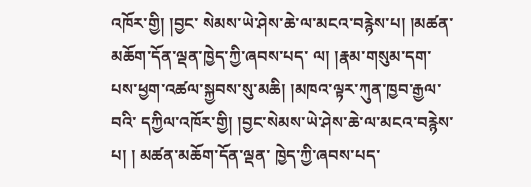འཁོར་གྱི། །བྱང་ སེམས་ཡེ་ཤེས་ཆེ་ལ་མངའ་བརྙེས་པ། །མཚན་མཆོག་དོན་ལྡན་ཁྱེད་ཀྱི་ཞབས་པད་ ལ། །རྣམ་གསུམ་དག་པས་ཕྱག་འཚལ་སྐྱབས་སུ་མཆི། །མཁའ་ལྟར་ཀུན་ཁྱབ་རྒྱལ་བའི་ དཀྱིལ་འཁོར་གྱི། །བྱང་སེམས་ཡེ་ཤེས་ཆེ་ལ་མངའ་བརྙེས་པ། ། མཚན་མཆོག་དོན་ལྡན་ ཁྱེད་ཀྱི་ཞབས་པད་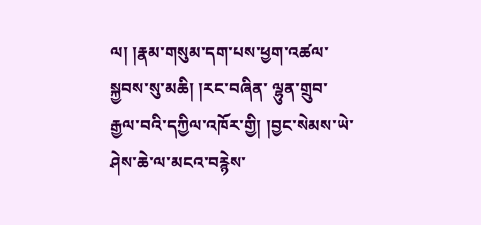ལ། །རྣམ་གསུམ་དག་པས་ཕྱག་འཚལ་སྐྱབས་སུ་མཆི། །རང་བཞིན་ ལྷུན་གྲུབ་རྒྱལ་བའི་དཀྱིལ་འཁོར་གྱི། །བྱང་སེམས་ཡེ་ཤེས་ཆེ་ལ་མངའ་བརྙེས་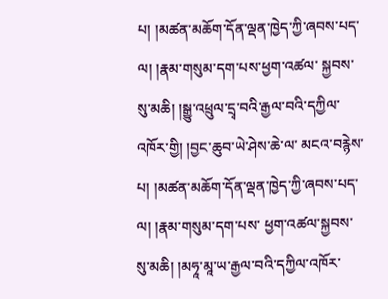པ། །མཚན་མཆོག་དོན་ལྡན་ཁྱེད་ཀྱི་ཞབས་པད་ལ། །རྣམ་གསུམ་དག་པས་ཕྱག་འཚལ་ སྐྱབས་སུ་མཆི། །སྒྱུ་འཕྲུལ་དྲྭ་བའི་རྒྱལ་བའི་དཀྱིལ་འཁོར་གྱི། །བྱང་ཆུབ་ཡེ་ཤེས་ཆེ་ལ་ མངའ་བརྙེས་པ། །མཚན་མཆོག་དོན་ལྡན་ཁྱེད་ཀྱི་ཞབས་པད་ལ། །རྣམ་གསུམ་དག་པས་ ཕྱག་འཚལ་སྐྱབས་སུ་མཆི། །མཧཱ་མཱ་ཡ་རྒྱལ་བའི་དཀྱིལ་འཁོར་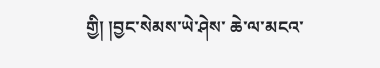གྱི། །བྱང་སེམས་ཡེ་ཤེས་ ཆེ་ལ་མངའ་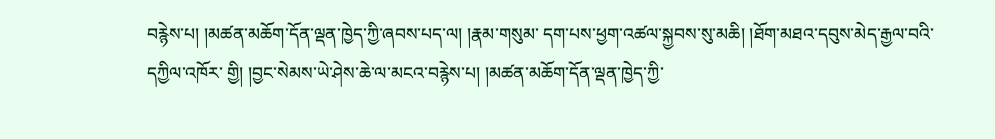བརྙེས་པ། །མཚན་མཆོག་དོན་ལྡན་ཁྱེད་ཀྱི་ཞབས་པད་ལ། །རྣམ་གསུམ་ དག་པས་ཕྱག་འཚལ་སྐྱབས་སུ་མཆི། །ཐོག་མཐའ་དབུས་མེད་རྒྱལ་བའི་དཀྱིལ་འཁོར་ གྱི། །བྱང་སེམས་ཡེ་ཤེས་ཆེ་ལ་མངའ་བརྙེས་པ། །མཚན་མཆོག་དོན་ལྡན་ཁྱེད་ཀྱི་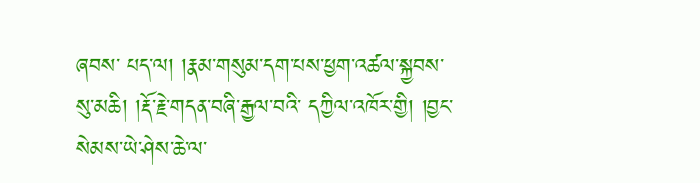ཞབས་ པད་ལ། །རྣམ་གསུམ་དག་པས་ཕྱག་འཚལ་སྐྱབས་སུ་མཆི། །རྡོ་རྗེ་གདན་བཞི་རྒྱལ་བའི་ དཀྱིལ་འཁོར་གྱི། །བྱང་སེམས་ཡེ་ཤེས་ཆེ་ལ་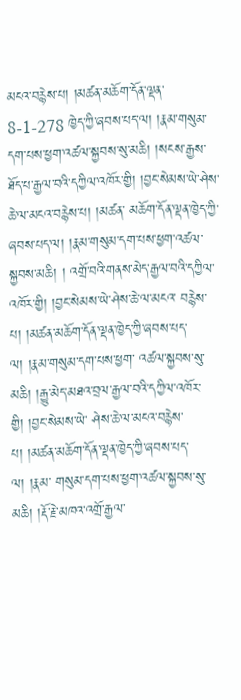མངའ་བརྙེས་པ། །མཚན་མཆོག་དོན་ལྡན་ 8-1-278 ཁྱེད་ཀྱི་ཞབས་པད་ལ། །རྣམ་གསུམ་དག་པས་ཕྱག་འཚལ་སྐྱབས་སུ་མཆི། །སངས་རྒྱས་ ཐོད་པ་རྒྱལ་བའི་དཀྱིལ་འཁོར་གྱི། །བྱང་སེམས་ཡེ་ཤེས་ཆེ་ལ་མངའ་བརྙེས་པ། །མཚན་ མཆོག་དོན་ལྡན་ཁྱེད་ཀྱི་ཞབས་པད་ལ། །རྣམ་གསུམ་དག་པས་ཕྱག་འཚལ་སྐྱབས་མཆི། ། འགྲོ་བའི་གནས་མེད་རྒྱལ་བའི་དཀྱིལ་འཁོར་གྱི། །བྱང་སེམས་ཡེ་ཤེས་ཆེ་ལ་མངའ་ བརྙེས་པ། །མཚན་མཆོག་དོན་ལྡན་ཁྱེད་ཀྱི་ཞབས་པད་ལ། །རྣམ་གསུམ་དག་པས་ཕྱག་ འཚལ་སྐྱབས་སུ་མཆི། །རྒྱུ་མེད་མཐའ་བྲལ་རྒྱལ་བའི་དཀྱིལ་འཁོར་གྱི། །བྱང་སེམས་ཡེ་ ཤེས་ཆེ་ལ་མངའ་བརྙེས་པ། །མཚན་མཆོག་དོན་ལྡན་ཁྱེད་ཀྱི་ཞབས་པད་ལ། །རྣམ་ གསུམ་དག་པས་ཕྱག་འཚལ་སྐྱབས་སུ་མཆི། །རྡོ་རྗེ་མཁའ་འགྲོ་རྒྱལ་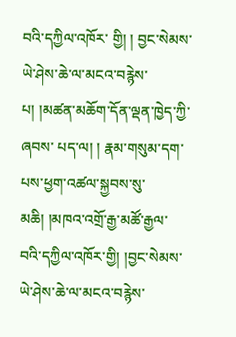བའི་དཀྱིལ་འཁོར་ གྱི། ། བྱང་སེམས་ཡེ་ཤེས་ཆེ་ལ་མངའ་བརྙེས་པ། །མཚན་མཆོག་དོན་ལྡན་ཁྱེད་ཀྱི་ཞབས་ པད་ལ། ། རྣམ་གསུམ་དག་པས་ཕྱག་འཚལ་སྐྱབས་སུ་མཆི། །མཁའ་འགྲོ་རྒྱ་མཚོ་རྒྱལ་ བའི་དཀྱིལ་འཁོར་གྱི། །བྱང་སེམས་ཡེ་ཤེས་ཆེ་ལ་མངའ་བརྙེས་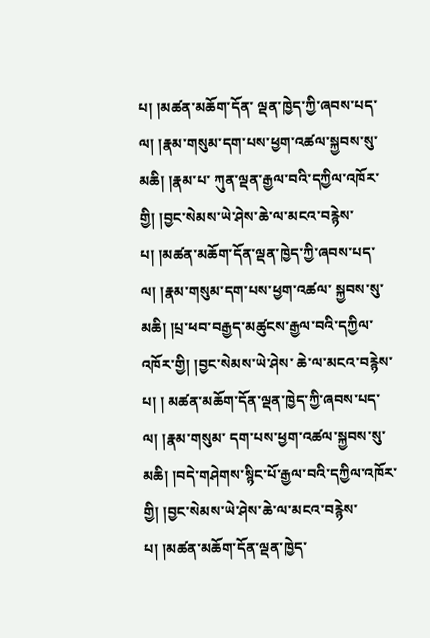པ། །མཚན་མཆོག་དོན་ ལྡན་ཁྱེད་ཀྱི་ཞབས་པད་ལ། །རྣམ་གསུམ་དག་པས་ཕྱག་འཚལ་སྐྱབས་སུ་མཆི། །རྣམ་པ་ ཀུན་ལྡན་རྒྱལ་བའི་དཀྱིལ་འཁོར་གྱི། །བྱང་སེམས་ཡེ་ཤེས་ཆེ་ལ་མངའ་བརྙེས་ པ། །མཚན་མཆོག་དོན་ལྡན་ཁྱེད་ཀྱི་ཞབས་པད་ལ། །རྣམ་གསུམ་དག་པས་ཕྱག་འཚལ་ སྐྱབས་སུ་མཆི། །པྲ་ཕབ་བརྒྱད་མཚུངས་རྒྱལ་བའི་དཀྱིལ་འཁོར་གྱི། །བྱང་སེམས་ཡེ་ཤེས་ ཆེ་ལ་མངའ་བརྙེས་པ། ། མཚན་མཆོག་དོན་ལྡན་ཁྱེད་ཀྱི་ཞབས་པད་ལ། །རྣམ་གསུམ་ དག་པས་ཕྱག་འཚལ་སྐྱབས་སུ་མཆི། །བདེ་གཤེགས་སྙིང་པོ་རྒྱལ་བའི་དཀྱིལ་འཁོར་ གྱི། །བྱང་སེམས་ཡེ་ཤེས་ཆེ་ལ་མངའ་བརྙེས་པ། །མཚན་མཆོག་དོན་ལྡན་ཁྱེད་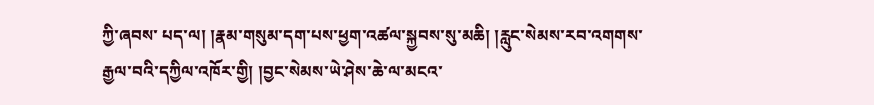ཀྱི་ཞབས་ པད་ལ། །རྣམ་གསུམ་དག་པས་ཕྱག་འཚལ་སྐྱབས་སུ་མཆི། །རླུང་སེམས་རབ་འགགས་ རྒྱལ་བའི་དཀྱིལ་འཁོར་གྱི། །བྱང་སེམས་ཡེ་ཤེས་ཆེ་ལ་མངའ་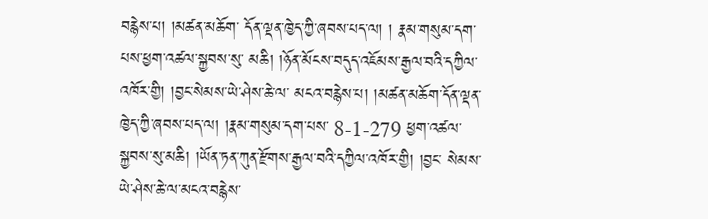བརྙེས་པ། །མཚན་མཆོག་ དོན་ལྡན་ཁྱེད་ཀྱི་ཞབས་པད་ལ། ། རྣམ་གསུམ་དག་པས་ཕྱག་འཚལ་སྐྱབས་སུ་ མཆི། །ཉོན་མོངས་བདུད་འཇོམས་རྒྱལ་བའི་དཀྱིལ་འཁོར་གྱི། །བྱང་སེམས་ཡེ་ཤེས་ཆེ་ལ་ མངའ་བརྙེས་པ། །མཚན་མཆོག་དོན་ལྡན་ཁྱེད་ཀྱི་ཞབས་པད་ལ། །རྣམ་གསུམ་དག་པས་ 8-1-279 ཕྱག་འཚལ་སྐྱབས་སུ་མཆི། །ཡོན་ཏན་ཀུན་རྫོགས་རྒྱལ་བའི་དཀྱིལ་འཁོར་གྱི། །བྱང་ སེམས་ཡེ་ཤེས་ཆེ་ལ་མངའ་བརྙེས་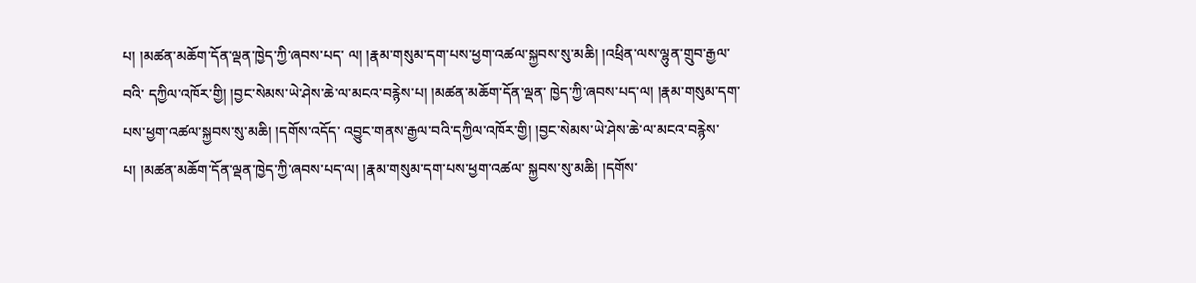པ། །མཚན་མཆོག་དོན་ལྡན་ཁྱེད་ཀྱི་ཞབས་པད་ ལ། །རྣམ་གསུམ་དག་པས་ཕྱག་འཚལ་སྐྱབས་སུ་མཆི། །འཕྲིན་ལས་ལྷུན་གྲུབ་རྒྱལ་བའི་ དཀྱིལ་འཁོར་གྱི། །བྱང་སེམས་ཡེ་ཤེས་ཆེ་ལ་མངའ་བརྙེས་པ། །མཚན་མཆོག་དོན་ལྡན་ ཁྱེད་ཀྱི་ཞབས་པད་ལ། །རྣམ་གསུམ་དག་པས་ཕྱག་འཚལ་སྐྱབས་སུ་མཆི། །དགོས་འདོད་ འབྱུང་གནས་རྒྱལ་བའི་དཀྱིལ་འཁོར་གྱི། །བྱང་སེམས་ཡེ་ཤེས་ཆེ་ལ་མངའ་བརྙེས་ པ། །མཚན་མཆོག་དོན་ལྡན་ཁྱེད་ཀྱི་ཞབས་པད་ལ། །རྣམ་གསུམ་དག་པས་ཕྱག་འཚལ་ སྐྱབས་སུ་མཆི། །དགོས་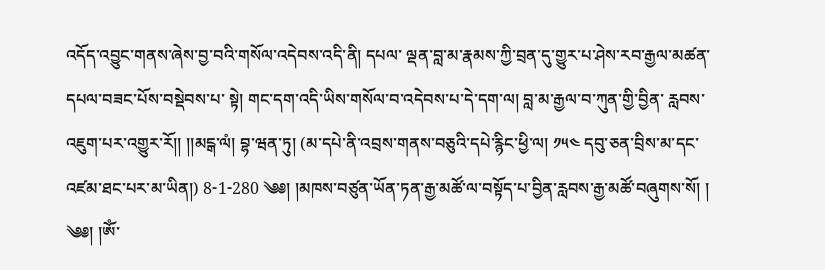འདོད་འབྱུང་གནས་ཞེས་བྱ་བའི་གསོལ་འདེབས་འདི་ནི། དཔལ་ ལྡན་བླ་མ་རྣམས་ཀྱི་བྲན་དུ་གྱུར་པ་ཤེས་རབ་རྒྱལ་མཚན་དཔལ་བཟང་པོས་བསྡེབས་པ་ སྟེ། གང་དག་འདི་ཡིས་གསོལ་བ་འདེབས་པ་དེ་དག་ལ། བླ་མ་རྒྱལ་བ་ཀུན་གྱི་བྱིན་ རླབས་འཇུག་པར་འགྱུར་རོ།། །།མངྒ་ལཾ། བྷ་ཝན་ཏུ། (མ་དཔེ་ནི་འབྲས་གནས་བཅུའི་དཔེ་རྙིང་ཕྱི་ལ། ༡༥༤ དབུ་ཅན་བྲིས་མ་དང་འཛམ་ཐང་པར་མ་ཡིན།) 8-1-280 ༄༅། །མཁས་བཙུན་ཡོན་ཏན་རྒྱ་མཚོ་ལ་བསྟོད་པ་བྱིན་རླབས་རྒྱ་མཚོ་བཞུགས་སོ། ། ༄༅། །ཨོཾ་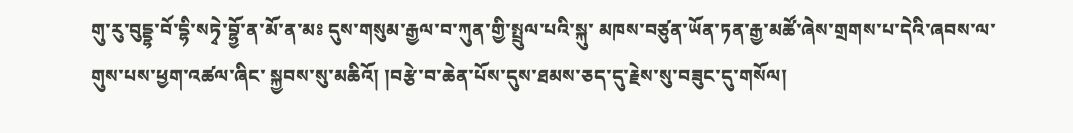གུ་རུ་བུདྡྷ་བོ་དྷི་སཏྭེ་བྷྱོ་ན་མོ་ན་མཿ དུས་གསུམ་རྒྱལ་བ་ཀུན་གྱི་སྤྲུལ་པའི་སྐུ་ མཁས་བཙུན་ཡོན་ཏན་རྒྱ་མཚོ་ཞེས་གྲགས་པ་དེའི་ཞབས་ལ་གུས་པས་ཕྱག་འཚལ་ཞིང་ སྐྱབས་སུ་མཆིའོ། །བརྩེ་བ་ཆེན་པོས་དུས་ཐམས་ཅད་དུ་རྗེས་སུ་བཟུང་དུ་གསོལ།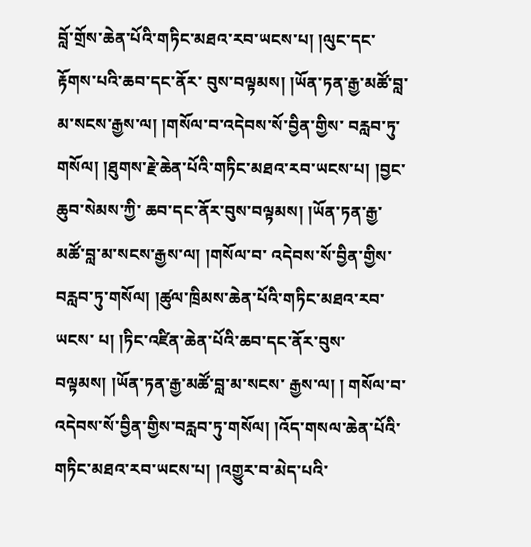བློ་གྲོས་ཆེན་པོའི་གཏིང་མཐའ་རབ་ཡངས་པ། །ལུང་དང་རྟོགས་པའི་ཆབ་དང་ནོར་ བུས་བལྟམས། །ཡོན་ཏན་རྒྱ་མཚོ་བླ་མ་སངས་རྒྱས་ལ། །གསོལ་བ་འདེབས་སོ་བྱིན་གྱིས་ བརླབ་ཏུ་གསོལ། །ཐུགས་རྗེ་ཆེན་པོའི་གཏིང་མཐའ་རབ་ཡངས་པ། །བྱང་ཆུབ་སེམས་ཀྱི་ ཆབ་དང་ནོར་བུས་བལྟམས། །ཡོན་ཏན་རྒྱ་མཚོ་བླ་མ་སངས་རྒྱས་ལ། །གསོལ་བ་ འདེབས་སོ་བྱིན་གྱིས་བརླབ་ཏུ་གསོལ། །ཚུལ་ཁྲིམས་ཆེན་པོའི་གཏིང་མཐའ་རབ་ཡངས་ པ། །ཏིང་འཛིན་ཆེན་པོའི་ཆབ་དང་ནོར་བུས་བལྟམས། །ཡོན་ཏན་རྒྱ་མཚོ་བླ་མ་སངས་ རྒྱས་ལ། ། གསོལ་བ་འདེབས་སོ་བྱིན་གྱིས་བརླབ་ཏུ་གསོལ། །འོད་གསལ་ཆེན་པོའི་ གཏིང་མཐའ་རབ་ཡངས་པ། །འགྱུར་བ་མེད་པའི་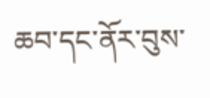ཆབ་དང་ནོར་བུས་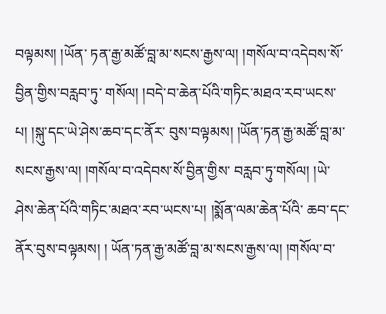བལྟམས། །ཡོན་ ཏན་རྒྱ་མཚོ་བླ་མ་སངས་རྒྱས་ལ། །གསོལ་བ་འདེབས་སོ་བྱིན་གྱིས་བརླབ་ཏུ་ གསོལ། །བདེ་བ་ཆེན་པོའི་གཏིང་མཐའ་རབ་ཡངས་པ། །སྐུ་དང་ཡེ་ཤེས་ཆབ་དང་ནོར་ བུས་བལྟམས། །ཡོན་ཏན་རྒྱ་མཚོ་བླ་མ་སངས་རྒྱས་ལ། །གསོལ་བ་འདེབས་སོ་བྱིན་གྱིས་ བརླབ་ཏུ་གསོལ། །ཡེ་ཤེས་ཆེན་པོའི་གཏིང་མཐའ་རབ་ཡངས་པ། །སྨོན་ལམ་ཆེན་པོའི་ ཆབ་དང་ནོར་བུས་བལྟམས། ། ཡོན་ཏན་རྒྱ་མཚོ་བླ་མ་སངས་རྒྱས་ལ། །གསོལ་བ་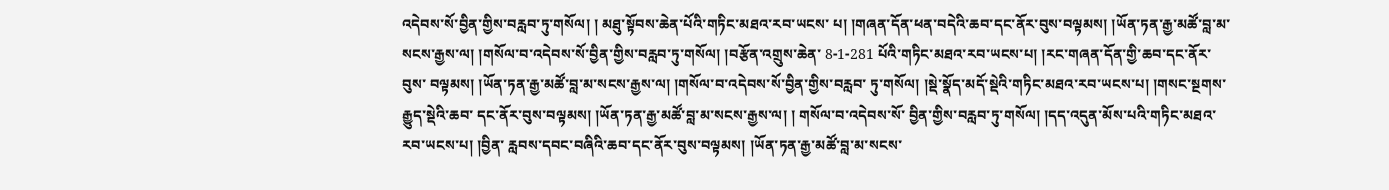འདེབས་སོ་བྱིན་གྱིས་བརླབ་ཏུ་གསོལ། ། མཐུ་སྟོབས་ཆེན་པོའི་གཏིང་མཐའ་རབ་ཡངས་ པ། །གཞན་དོན་ཕན་བདེའི་ཆབ་དང་ནོར་བུས་བལྟམས། །ཡོན་ཏན་རྒྱ་མཚོ་བླ་མ་ སངས་རྒྱས་ལ། །གསོལ་བ་འདེབས་སོ་བྱིན་གྱིས་བརླབ་ཏུ་གསོལ། །བརྩོན་འགྲུས་ཆེན་ 8-1-281 པོའི་གཏིང་མཐའ་རབ་ཡངས་པ། །རང་གཞན་དོན་གྱི་ཆབ་དང་ནོར་བུས་ བལྟམས། །ཡོན་ཏན་རྒྱ་མཚོ་བླ་མ་སངས་རྒྱས་ལ། །གསོལ་བ་འདེབས་སོ་བྱིན་གྱིས་བརླབ་ ཏུ་གསོལ། །སྡེ་སྣོད་མདོ་སྡེའི་གཏིང་མཐའ་རབ་ཡངས་པ། །གསང་སྔགས་རྒྱུད་སྡེའི་ཆབ་ དང་ནོར་བུས་བལྟམས། །ཡོན་ཏན་རྒྱ་མཚོ་བླ་མ་སངས་རྒྱས་ལ། ། གསོལ་བ་འདེབས་སོ་ བྱིན་གྱིས་བརླབ་ཏུ་གསོལ། །དད་འདུན་མོས་པའི་གཏིང་མཐའ་རབ་ཡངས་པ། །བྱིན་ རླབས་དབང་བཞིའི་ཆབ་དང་ནོར་བུས་བལྟམས། །ཡོན་ཏན་རྒྱ་མཚོ་བླ་མ་སངས་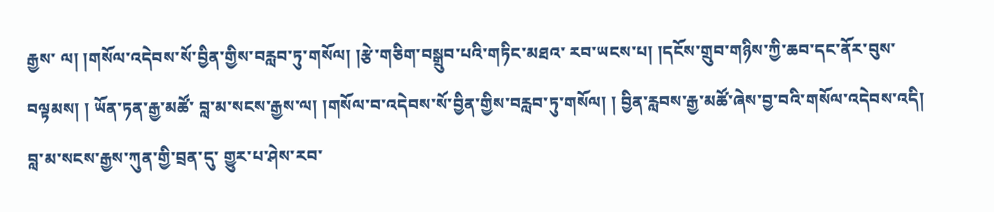རྒྱས་ ལ། །གསོལ་འདེབས་སོ་བྱིན་གྱིས་བརླབ་ཏུ་གསོལ། །རྩེ་གཅིག་བསྒྲུབ་པའི་གཏིང་མཐའ་ རབ་ཡངས་པ། །དངོས་གྲུབ་གཉིས་ཀྱི་ཆབ་དང་ནོར་བུས་བལྟམས། ། ཡོན་ཏན་རྒྱ་མཚོ་ བླ་མ་སངས་རྒྱས་ལ། །གསོལ་བ་འདེབས་སོ་བྱིན་གྱིས་བརླབ་ཏུ་གསོལ། ། བྱིན་རླབས་རྒྱ་མཚོ་ཞེས་བྱ་བའི་གསོལ་འདེབས་འདི། བླ་མ་སངས་རྒྱས་ཀུན་གྱི་བྲན་དུ་ གྱུར་པ་ཤེས་རབ་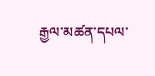རྒྱལ་མཚན་དཔལ་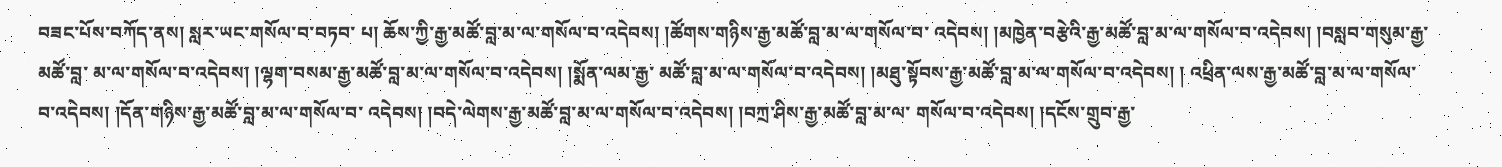བཟང་པོས་བཀོད་ནས། སླར་ཡང་གསོལ་བ་བཏབ་ པ། ཆོས་ཀྱི་རྒྱ་མཚོ་བླ་མ་ལ་གསོལ་བ་འདེབས། །ཚོགས་གཉིས་རྒྱ་མཚོ་བླ་མ་ལ་གསོལ་བ་ འདེབས། །མཁྱེན་བརྩེའི་རྒྱ་མཚོ་བླ་མ་ལ་གསོལ་བ་འདེབས། །བསླབ་གསུམ་རྒྱ་མཚོ་བླ་ མ་ལ་གསོལ་བ་འདེབས། །ལྷག་བསམ་རྒྱ་མཚོ་བླ་མ་ལ་གསོལ་བ་འདེབས། །སྨོན་ལམ་རྒྱ་ མཚོ་བླ་མ་ལ་གསོལ་བ་འདེབས། །མཐུ་སྟོབས་རྒྱ་མཚོ་བླ་མ་ལ་གསོལ་བ་འདེབས། ། འཕྲིན་ལས་རྒྱ་མཚོ་བླ་མ་ལ་གསོལ་བ་འདེབས། །དོན་གཉིས་རྒྱ་མཚོ་བླ་མ་ལ་གསོལ་བ་ འདེབས། །བདེ་ལེགས་རྒྱ་མཚོ་བླ་མ་ལ་གསོལ་བ་འདེབས། །བཀྲ་ཤིས་རྒྱ་མཚོ་བླ་མ་ལ་ གསོལ་བ་འདེབས། །དངོས་གྲུབ་རྒྱ་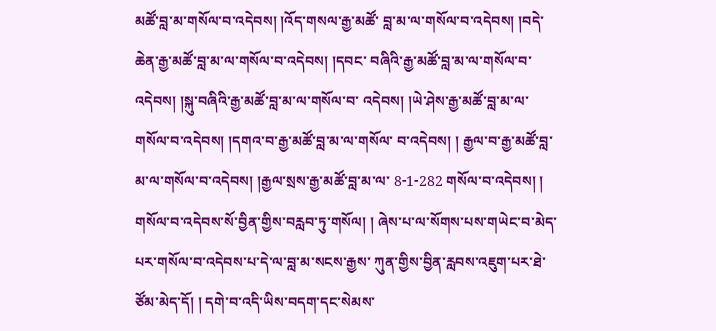མཚོ་བླ་མ་གསོལ་བ་འདེབས། །འོད་གསལ་རྒྱ་མཚོ་ བླ་མ་ལ་གསོལ་བ་འདེབས། །བདེ་ཆེན་རྒྱ་མཚོ་བླ་མ་ལ་གསོལ་བ་འདེབས། །དབང་ བཞིའི་རྒྱ་མཚོ་བླ་མ་ལ་གསོལ་བ་འདེབས། །སྐུ་བཞིའི་རྒྱ་མཚོ་བླ་མ་ལ་གསོལ་བ་ འདེབས། །ཡེ་ཤེས་རྒྱ་མཚོ་བླ་མ་ལ་གསོལ་བ་འདེབས། །དགའ་བ་རྒྱ་མཚོ་བླ་མ་ལ་གསོལ་ བ་འདེབས། ། རྒྱལ་བ་རྒྱ་མཚོ་བླ་མ་ལ་གསོལ་བ་འདེབས། །རྒྱལ་སྲས་རྒྱ་མཚོ་བླ་མ་ལ་ 8-1-282 གསོལ་བ་འདེབས། ། གསོལ་བ་འདེབས་སོ་བྱིན་གྱིས་བརླབ་ཏུ་གསོལ། ། ཞེས་པ་ལ་སོགས་པས་གཡེང་བ་མེད་པར་གསོལ་བ་འདེབས་པ་དེ་ལ་བླ་མ་སངས་རྒྱས་ ཀུན་གྱིས་བྱིན་རླབས་འཇུག་པར་ཐེ་ཙོམ་མེད་དོ། ། དགེ་བ་འདི་ཡིས་བདག་དང་སེམས་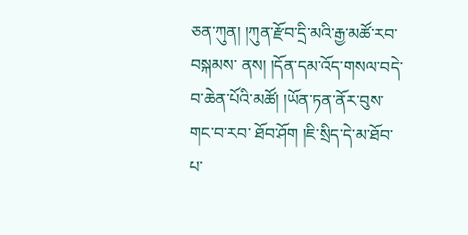ཅན་ཀུན། །ཀུན་རྫོབ་དྲི་མའི་རྒྱ་མཚོ་རབ་བསྐམས་ ནས། །དོན་དམ་འོད་གསལ་བདེ་བ་ཆེན་པོའི་མཚོ། །ཡོན་ཏན་ནོར་བུས་གང་བ་རབ་ ཐོབ་ཤོག །ཇི་སྲིད་དེ་མ་ཐོབ་པ་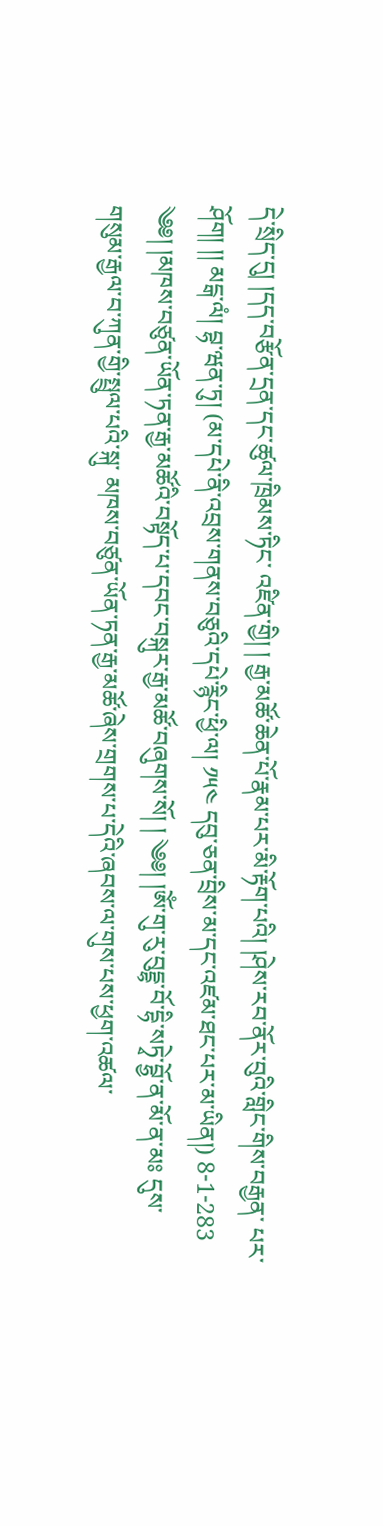དེ་སྲིད་དུ། །དད་བརྩོན་དྲན་དང་ཚུལ་ཁྲིམས་ཏིང་ འཛིན་གྱི། ། རྒྱ་མཚོ་ཆེན་པོ་རྣམ་པར་མི་རྟོག་པའི། །ཤེས་རབ་ནོར་བུའི་གླིང་གིས་བརྒྱན་ པར་ཤོག། །། མངྒ་ལཾ། བྷ་ཝན་ཏུ། (མ་དཔེ་ནི་འབྲས་གནས་བཅུའི་དཔེ་རྙིང་ཕྱི་ལ། ༡༥༤ དབུ་ཅན་བྲིས་མ་དང་འཛམ་ཐང་པར་མ་ཡིན།) 8-1-283 ༄༅། །མཁས་བཙུན་ཡོན་ཏན་རྒྱ་མཚོའི་བསྟོད་པ་དབང་བསྐུར་རྒྱ་མཚོ་བཞུགས་སོ། ། ༄༅། །ཨོཾ་གུ་རུ་བུདྡྷ་བོ་དྷི་སཏྭེ་བྷྱོ་ན་མོ་ན་མཿ དུས་གསུམ་རྒྱལ་བ་ཀུན་གྱི་སྤྲུལ་པའི་སྐུ་ མཁས་བཙུན་ཡོན་ཏན་རྒྱ་མཚོ་ཞེས་གྲགས་པ་དེའི་ཞབས་ལ་གུས་པས་ཕྱག་འཚལ་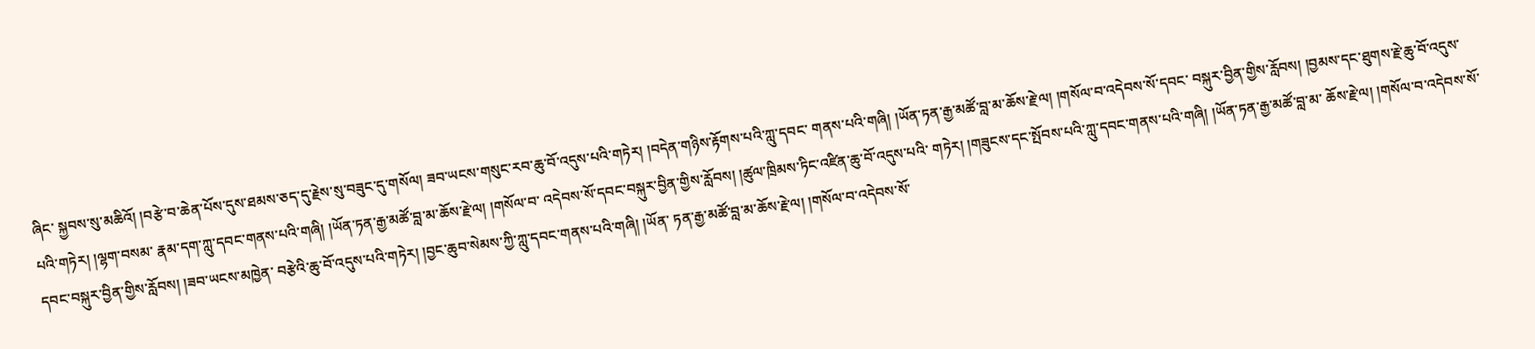ཞིང་ སྐྱབས་སུ་མཆིའོ། །བརྩེ་བ་ཆེན་པོས་དུས་ཐམས་ཅད་དུ་རྗེས་སུ་བཟུང་དུ་གསོལ། ཟབ་ཡངས་གསུང་རབ་ཆུ་བོ་འདུས་པའི་གཏེར། །བདེན་གཉིས་རྟོགས་པའི་ཀླུ་དབང་ གནས་པའི་གཞི། །ཡོན་ཏན་རྒྱ་མཚོ་བླ་མ་ཆོས་རྗེ་ལ། །གསོལ་བ་འདེབས་སོ་དབང་ བསྐུར་བྱིན་གྱིས་རློབས། །བྱམས་དང་ཐུགས་རྗེ་ཆུ་བོ་འདུས་པའི་གཏེར། །ལྷག་བསམ་ རྣམ་དག་ཀླུ་དབང་གནས་པའི་གཞི། །ཡོན་ཏན་རྒྱ་མཚོ་བླ་མ་ཆོས་རྗེ་ལ། །གསོལ་བ་ འདེབས་སོ་དབང་བསྐུར་བྱིན་གྱིས་རློབས། །ཚུལ་ཁྲིམས་ཏིང་འཛིན་ཆུ་བོ་འདུས་པའི་ གཏེར། །གཟུངས་དང་སྤོབས་པའི་ཀླུ་དབང་གནས་པའི་གཞི། །ཡོན་ཏན་རྒྱ་མཚོ་བླ་མ་ ཆོས་རྗེ་ལ། །གསོལ་བ་འདེབས་སོ་དབང་བསྐུར་བྱིན་གྱིས་རློབས། །ཟབ་ཡངས་མཁྱེན་ བརྩེའི་ཆུ་བོ་འདུས་པའི་གཏེར། །བྱང་ཆུབ་སེམས་ཀྱི་ཀླུ་དབང་གནས་པའི་གཞི། །ཡོན་ ཏན་རྒྱ་མཚོ་བླ་མ་ཆོས་རྗེ་ལ། །གསོལ་བ་འདེབས་སོ་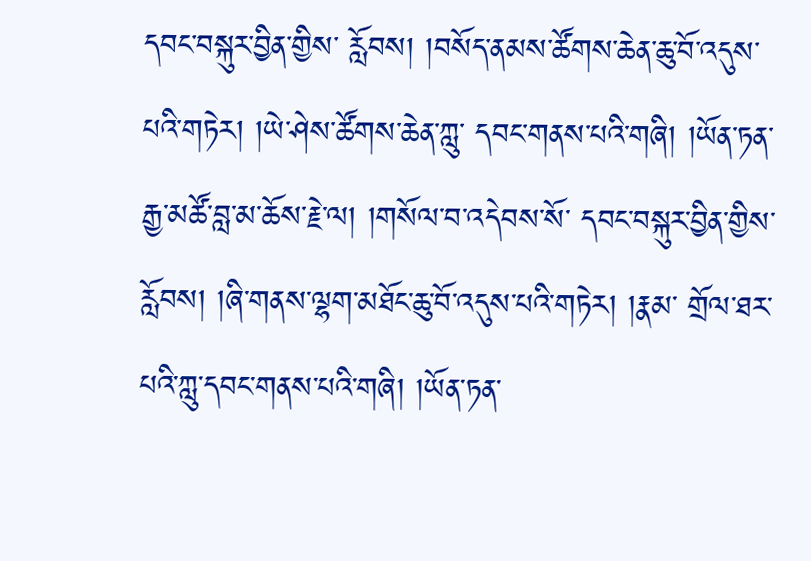དབང་བསྐུར་བྱིན་གྱིས་ རློབས། །བསོད་ནམས་ཚོགས་ཆེན་ཆུ་བོ་འདུས་པའི་གཏེར། །ཡེ་ཤེས་ཚོགས་ཆེན་ཀླུ་ དབང་གནས་པའི་གཞི། །ཡོན་ཏན་རྒྱ་མཚོ་བླ་མ་ཆོས་རྗེ་ལ། །གསོལ་བ་འདེབས་སོ་ དབང་བསྐུར་བྱིན་གྱིས་རློབས། །ཞི་གནས་ལྷག་མཐོང་ཆུ་བོ་འདུས་པའི་གཏེར། །རྣམ་ གྲོལ་ཐར་པའི་ཀླུ་དབང་གནས་པའི་གཞི། །ཡོན་ཏན་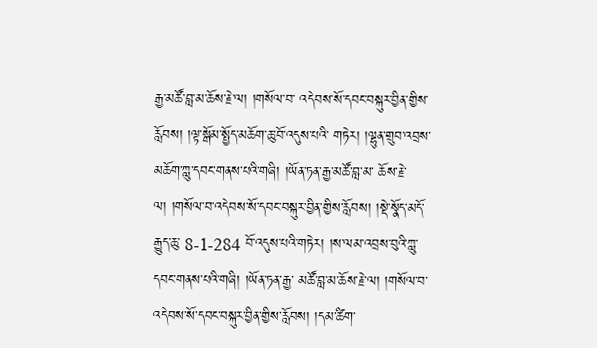རྒྱ་མཚོ་བླ་མ་ཆོས་རྗེ་ལ། །གསོལ་བ་ འདེབས་སོ་དབང་བསྐུར་བྱིན་གྱིས་རློབས། །ལྟ་སྒོམ་སྤྱོད་མཆོག་ཆུ་བོ་འདུས་པའི་ གཏེར། །ལྷུན་གྲུབ་འབྲས་མཆོག་ཀླུ་དབང་གནས་པའི་གཞི། །ཡོན་ཏན་རྒྱ་མཚོ་བླ་མ་ ཆོས་རྗེ་ལ། །གསོལ་བ་འདེབས་སོ་དབང་བསྐུར་བྱིན་གྱིས་རློབས། །སྡེ་སྣོད་མདོ་རྒྱུད་ཆུ་ 8-1-284 བོ་འདུས་པའི་གཏེར། །ས་ལམ་འབྲས་བུའི་ཀླུ་དབང་གནས་པའི་གཞི། །ཡོན་ཏན་རྒྱ་ མཚོ་བླ་མ་ཆོས་རྗེ་ལ། །གསོལ་བ་འདེབས་སོ་དབང་བསྐུར་བྱིན་གྱིས་རློབས། །དམ་ཚིག་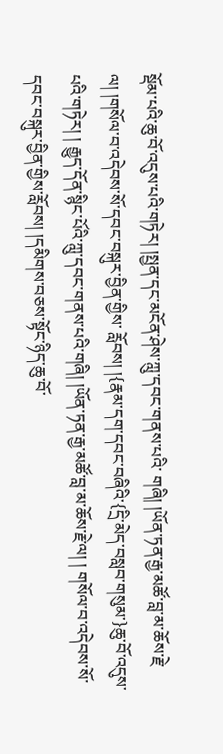སྡོམ་པའི་ཆུ་བོ་འདུས་པའི་གཏེར། །སྤྱན་དང་མངོན་ཤེས་ཀླུ་དབང་གནས་པའི་ གཞི། །ཡོན་ཏན་རྒྱ་མཚོ་བླ་མ་ཆོས་རྗེ་ལ། །གསོལ་བ་འདེབས་སོ་དབང་བསྐུར་བྱིན་གྱིས་ རློབས། །{རྣམ་དག་དབང་བཞིའི་{དྲི་མེད་བསླབ་གསུམ་}ཆུ་བོ་འདུས་པའི་གཏེར། ། རྒྱུད་དོན་སྙིང་པོའི་ཀླུ་དབང་གནས་པའི་གཞི། །ཡོན་ཏན་རྒྱ་མཚོ་བླ་མ་ཆོས་རྗེ་ལ། ། གསོལ་བ་འདེབས་སོ་དབང་བསྐུར་བྱིན་གྱིས་རློབས། །དམིགས་བཅས་སྟོང་ཉིད་ཆུ་བོ་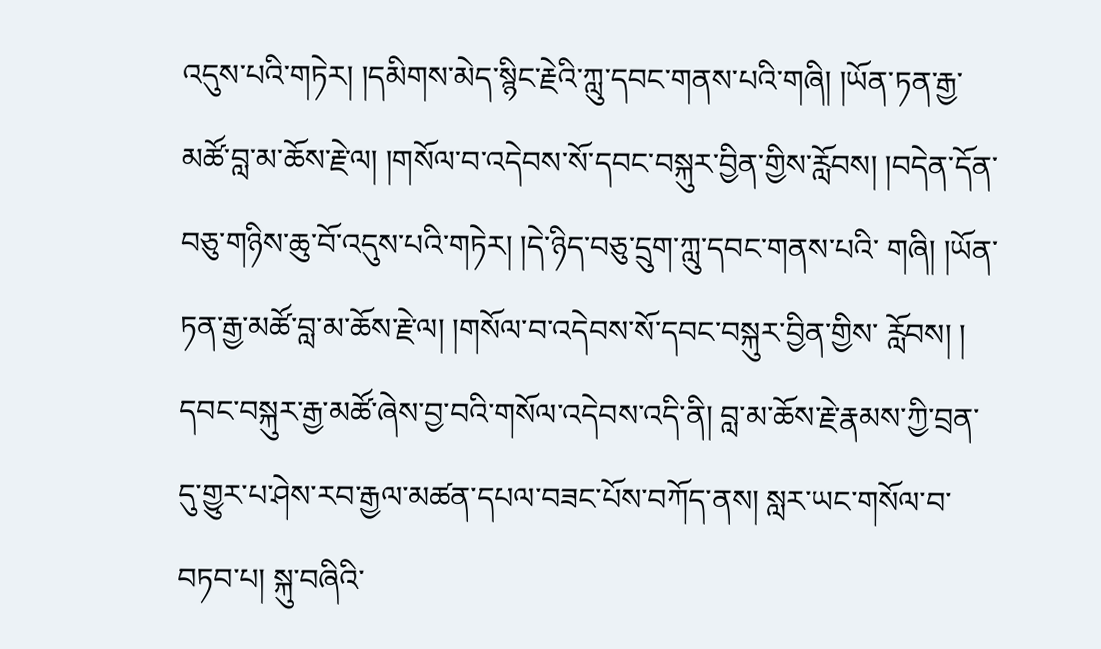འདུས་པའི་གཏེར། །དམིགས་མེད་སྙིང་རྗེའི་ཀླུ་དབང་གནས་པའི་གཞི། །ཡོན་ཏན་རྒྱ་ མཚོ་བླ་མ་ཆོས་རྗེ་ལ། །གསོལ་བ་འདེབས་སོ་དབང་བསྐུར་བྱིན་གྱིས་རློབས། །བདེན་དོན་ བཅུ་གཉིས་ཆུ་བོ་འདུས་པའི་གཏེར། །དེ་ཉིད་བཅུ་དྲུག་ཀླུ་དབང་གནས་པའི་ གཞི། །ཡོན་ཏན་རྒྱ་མཚོ་བླ་མ་ཆོས་རྗེ་ལ། །གསོལ་བ་འདེབས་སོ་དབང་བསྐུར་བྱིན་གྱིས་ རློབས། ། དབང་བསྐུར་རྒྱ་མཚོ་ཞེས་བྱ་བའི་གསོལ་འདེབས་འདི་ནི། བླ་མ་ཆོས་རྗེ་རྣམས་ཀྱི་བྲན་ དུ་གྱུར་པ་ཤེས་རབ་རྒྱལ་མཚན་དཔལ་བཟང་པོས་བཀོད་ནས། སླར་ཡང་གསོལ་བ་ བཏབ་པ། སྐུ་བཞིའི་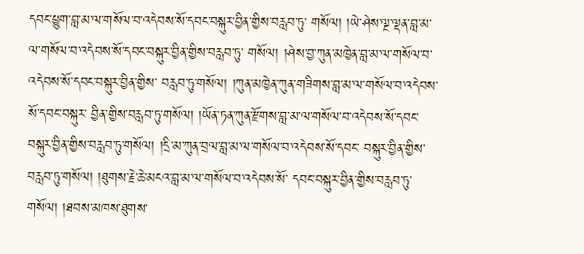དབང་ཕྱུག་བླ་མ་ལ་གསོལ་བ་འདེབས་སོ་དབང་བསྐུར་བྱིན་གྱིས་བརླབ་ཏུ་ གསོལ། །ཡེ་ཤེས་ལྔ་ལྡན་བླ་མ་ལ་གསོལ་བ་འདེབས་སོ་དབང་བསྐུར་བྱིན་གྱིས་བརླབ་ཏུ་ གསོལ། །ཤེས་བྱ་ཀུན་མཁྱེན་བླ་མ་ལ་གསོལ་བ་འདེབས་སོ་དབང་བསྐུར་བྱིན་གྱིས་ བརླབ་ཏུ་གསོལ། །ཀུན་མཁྱེན་ཀུན་གཟིགས་བླ་མ་ལ་གསོལ་བ་འདེབས་སོ་དབང་བསྐུར་ བྱིན་གྱིས་བརླབ་ཏུ་གསོལ། །ཡོན་ཏན་ཀུན་རྫོགས་བླ་མ་ལ་གསོལ་བ་འདེབས་སོ་དབང་ བསྐུར་བྱིན་གྱིས་བརླབ་ཏུ་གསོལ། །དྲི་མ་ཀུན་བྲལ་བླ་མ་ལ་གསོལ་བ་འདེབས་སོ་དབང་ བསྐུར་བྱིན་གྱིས་བརླབ་ཏུ་གསོལ། །ཐུགས་རྗེ་ཆེ་མངའ་བླ་མ་ལ་གསོལ་བ་འདེབས་སོ་ དབང་བསྐུར་བྱིན་གྱིས་བརླབ་ཏུ་གསོལ། །ཐབས་མཁས་ཐུགས་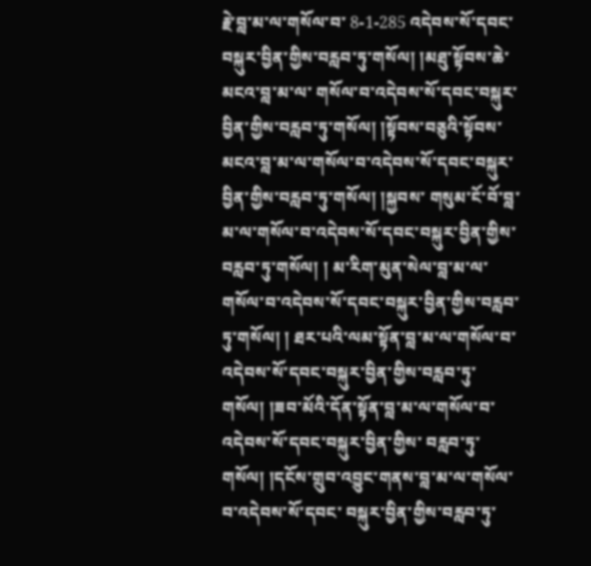རྗེ་བླ་མ་ལ་གསོལ་བ་ 8-1-285 འདེབས་སོ་དབང་བསྐུར་བྱིན་གྱིས་བརླབ་ཏུ་གསོལ། །མཐུ་སྟོབས་ཆེ་མངའ་བླ་མ་ལ་ གསོལ་བ་འདེབས་སོ་དབང་བསྐུར་བྱིན་གྱིས་བརླབ་ཏུ་གསོལ། །སྟོབས་བཅུའི་སྟོབས་ མངའ་བླ་མ་ལ་གསོལ་བ་འདེབས་སོ་དབང་བསྐུར་བྱིན་གྱིས་བརླབ་ཏུ་གསོལ། །སྐྱབས་ གསུམ་ངོ་བོ་བླ་མ་ལ་གསོལ་བ་འདེབས་སོ་དབང་བསྐུར་བྱིན་གྱིས་བརླབ་ཏུ་གསོལ། ། མ་རིག་མུན་སེལ་བླ་མ་ལ་གསོལ་བ་འདེབས་སོ་དབང་བསྐུར་བྱིན་གྱིས་བརླབ་ཏུ་གསོལ། ། ཐར་པའི་ལམ་སྟོན་བླ་མ་ལ་གསོལ་བ་འདེབས་སོ་དབང་བསྐུར་བྱིན་གྱིས་བརླབ་ཏུ་ གསོལ། །ཟབ་མོའི་དོན་སྟོན་བླ་མ་ལ་གསོལ་བ་འདེབས་སོ་དབང་བསྐུར་བྱིན་གྱིས་ བརླབ་ཏུ་གསོལ། །དངོས་གྲུབ་འབྱུང་གནས་བླ་མ་ལ་གསོལ་བ་འདེབས་སོ་དབང་ བསྐུར་བྱིན་གྱིས་བརླབ་ཏུ་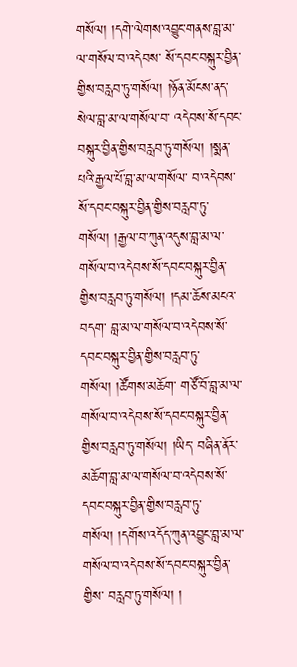གསོལ། །དགེ་ལེགས་འབྱུང་གནས་བླ་མ་ལ་གསོལ་བ་འདེབས་ སོ་དབང་བསྐུར་བྱིན་གྱིས་བརླབ་ཏུ་གསོལ། །ཉོན་མོངས་ནད་སེལ་བླ་མ་ལ་གསོལ་བ་ འདེབས་སོ་དབང་བསྐུར་བྱིན་གྱིས་བརླབ་ཏུ་གསོལ། །སྨན་པའི་རྒྱལ་པོ་བླ་མ་ལ་གསོལ་ བ་འདེབས་སོ་དབང་བསྐུར་བྱིན་གྱིས་བརླབ་ཏུ་གསོལ། །རྒྱལ་བ་ཀུན་འདུས་བླ་མ་ལ་ གསོལ་བ་འདེབས་སོ་དབང་བསྐུར་བྱིན་གྱིས་བརླབ་ཏུ་གསོལ། །དམ་ཆོས་མངའ་བདག་ བླ་མ་ལ་གསོལ་བ་འདེབས་སོ་དབང་བསྐུར་བྱིན་གྱིས་བརླབ་ཏུ་གསོལ། །ཚོགས་མཆོག་ གཙོ་བོ་བླ་མ་ལ་གསོལ་བ་འདེབས་སོ་དབང་བསྐུར་བྱིན་གྱིས་བརླབ་ཏུ་གསོལ། །ཡིད་ བཞིན་ནོར་མཆོག་བླ་མ་ལ་གསོལ་བ་འདེབས་སོ་དབང་བསྐུར་བྱིན་གྱིས་བརླབ་ཏུ་ གསོལ། །དགོས་འདོད་ཀུན་འབྱུང་བླ་མ་ལ་གསོལ་བ་འདེབས་སོ་དབང་བསྐུར་བྱིན་གྱིས་ བརླབ་ཏུ་གསོལ། །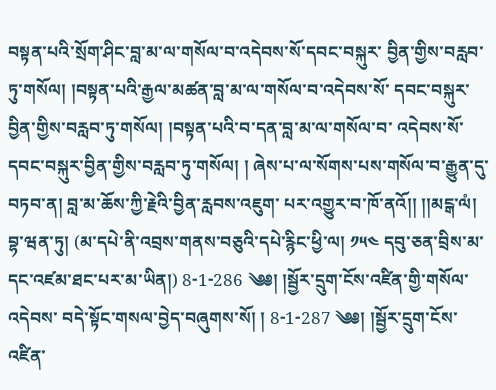བསྟན་པའི་སྲོག་ཤིང་བླ་མ་ལ་གསོལ་བ་འདེབས་སོ་དབང་བསྐུར་ བྱིན་གྱིས་བརླབ་ཏུ་གསོལ། །བསྟན་པའི་རྒྱལ་མཚན་བླ་མ་ལ་གསོལ་བ་འདེབས་སོ་ དབང་བསྐུར་བྱིན་གྱིས་བརླབ་ཏུ་གསོལ། །བསྟན་པའི་བ་དན་བླ་མ་ལ་གསོལ་བ་ འདེབས་སོ་དབང་བསྐུར་བྱིན་གྱིས་བརླབ་ཏུ་གསོལ། ། ཞེས་པ་ལ་སོགས་པས་གསོལ་བ་རྒྱུན་དུ་བཏབ་ན། བླ་མ་ཆོས་ཀྱི་རྗེའི་བྱིན་རླབས་འཇུག་ པར་འགྱུར་བ་ཁོ་ནའོ།། །།མངྒ་ལཾ། བྷ་ཝན་ཏུ། (མ་དཔེ་ནི་འབྲས་གནས་བཅུའི་དཔེ་རྙིང་ཕྱི་ལ། ༡༥༤ དབུ་ཅན་བྲིས་མ་དང་འཛམ་ཐང་པར་མ་ཡིན།) 8-1-286 ༄༅། །སྦྱོར་དྲུག་ངོས་འཛིན་གྱི་གསོལ་འདེབས་ བདེ་སྟོང་གསལ་བྱེད་བཞུགས་སོ། ། 8-1-287 ༄༅། །སྦྱོར་དྲུག་ངོས་འཛིན་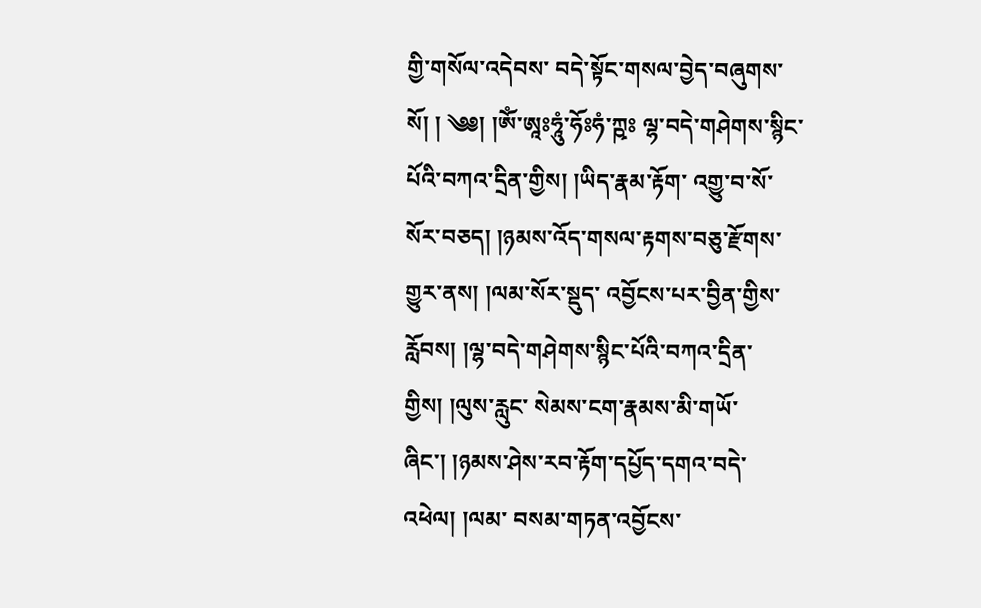གྱི་གསོལ་འདེབས་ བདེ་སྟོང་གསལ་བྱེད་བཞུགས་སོ། ། ༄༅། །ཨོཾ་ཨཱཿཧཱུཾ་ཧོཿཧཾ་ཀྵཿ ལྷ་བདེ་གཤེགས་སྙིང་པོའི་བཀའ་དྲིན་གྱིས། །ཡིད་རྣམ་རྟོག་ འགྱུ་བ་སོ་སོར་བཅད། །ཉམས་འོད་གསལ་རྟགས་བཅུ་རྫོགས་གྱུར་ནས། །ལམ་སོར་སྡུད་ འབྱོངས་པར་བྱིན་གྱིས་རློབས། །ལྷ་བདེ་གཤེགས་སྙིང་པོའི་བཀའ་དྲིན་གྱིས། །ལུས་རླུང་ སེམས་ངག་རྣམས་མི་གཡོ་ཞིང་། །ཉམས་ཤེས་རབ་རྟོག་དཔྱོད་དགའ་བདེ་འཕེལ། །ལམ་ བསམ་གཏན་འབྱོངས་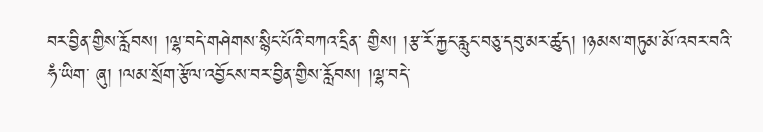བར་བྱིན་གྱིས་རློབས། །ལྷ་བདེ་གཤེགས་སྙིང་པོའི་བཀའ་དྲིན་ གྱིས། །རྩ་རོ་རྐྱང་རླུང་བཅུ་དབུ་མར་ཚུད། །ཉམས་གཏུམ་མོ་འབར་བའི་ཧཾ་ཡིག་ ཞུ། །ལམ་སྲོག་རྩོལ་འབྱོངས་བར་བྱིན་གྱིས་རློབས། །ལྷ་བདེ་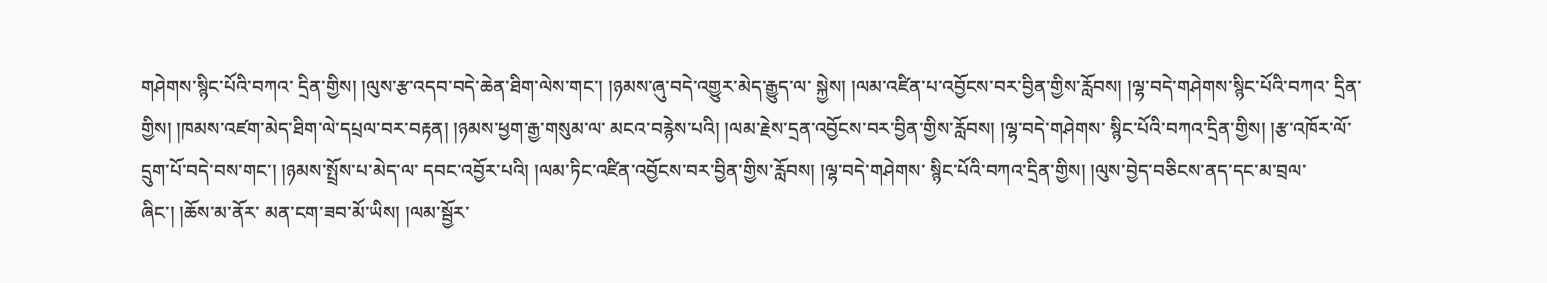གཤེགས་སྙིང་པོའི་བཀའ་ དྲིན་གྱིས། །ལུས་རྩ་འདབ་བདེ་ཆེན་ཐིག་ལེས་གང་། །ཉམས་ཞུ་བདེ་འགྱུར་མེད་རྒྱུད་ལ་ སྐྱེས། །ལམ་འཛིན་པ་འབྱོངས་བར་བྱིན་གྱིས་རློབས། །ལྷ་བདེ་གཤེགས་སྙིང་པོའི་བཀའ་ དྲིན་གྱིས། །ཁམས་འཛག་མེད་ཐིག་ལེ་དཔྲལ་བར་བརྟན། །ཉམས་ཕྱག་རྒྱ་གསུམ་ལ་ མངའ་བརྙེས་པའི། །ལམ་རྗེས་དྲན་འབྱོངས་བར་བྱིན་གྱིས་རློབས། །ལྷ་བདེ་གཤེགས་ སྙིང་པོའི་བཀའ་དྲིན་གྱིས། །རྩ་འཁོར་ལོ་དྲུག་པོ་བདེ་བས་གང་། །ཉམས་སྤྲོས་པ་མེད་ལ་ དབང་འབྱོར་པའི། །ལམ་ཏིང་འཛིན་འབྱོངས་བར་བྱིན་གྱིས་རློབས། །ལྷ་བདེ་གཤེགས་ སྙིང་པོའི་བཀའ་དྲིན་གྱིས། །ལུས་བྱེད་བཅིངས་ནད་དང་མ་བྲལ་ཞིང་། །ཆོས་མ་ནོར་ མན་ངག་ཟབ་མོ་ཡིས། །ལམ་སྦྱོར་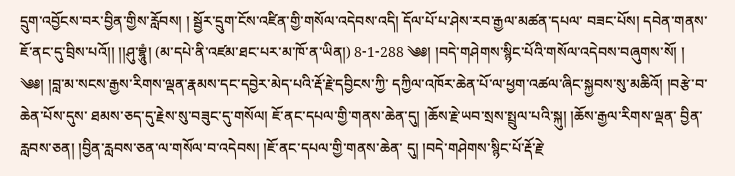དྲུག་འབྱོངས་བར་བྱིན་གྱིས་རློབས། ། སྦྱོར་དྲུག་ངོས་འཛིན་གྱི་གསོལ་འདེབས་འདི། དོལ་པོ་པ་ཤེས་རབ་རྒྱལ་མཚན་དཔལ་ བཟང་པོས། དབེན་གནས་ཇོ་ནང་དུ་བྲིས་པའོ།། །།ཤུ་བྷཱུཾ། (མ་དཔེ་ནི་འཛམ་ཐང་པར་མ་ཁོ་ན་ཡིན།) 8-1-288 ༄༅། །བདེ་གཤེགས་སྙིང་པོའི་གསོལ་འདེབས་བཞུགས་སོ། ། ༄༅། །བླ་མ་སངས་རྒྱས་རིགས་ལྡན་རྣམས་དང་དབྱེར་མེད་པའི་རྡོ་རྗེ་དབྱིངས་ཀྱི་ དཀྱིལ་འཁོར་ཆེན་པོ་ལ་ཕྱག་འཚལ་ཞིང་སྐྱབས་སུ་མཆིའོ། །བརྩེ་བ་ཆེན་པོས་དུས་ ཐམས་ཅད་དུ་རྗེས་སུ་བཟུང་དུ་གསོལ། ཇོ་ནང་དཔལ་གྱི་གནས་ཆེན་དུ། །ཆོས་རྗེ་ཡབ་སྲས་སྤྲུལ་པའི་སྐུ། །ཆོས་རྒྱལ་རིགས་ལྡན་ བྱིན་རླབས་ཅན། །བྱིན་རླབས་ཅན་ལ་གསོལ་བ་འདེབས། །ཇོ་ནང་དཔལ་གྱི་གནས་ཆེན་ དུ། །བདེ་གཤེགས་སྙིང་པོ་རྡོ་རྗེ་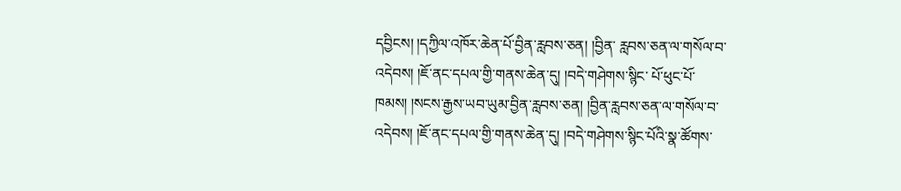དབྱིངས། །དཀྱིལ་འཁོར་ཆེན་པོ་བྱིན་རླབས་ཅན། །བྱིན་ རླབས་ཅན་ལ་གསོལ་བ་འདེབས། །ཇོ་ནང་དཔལ་གྱི་གནས་ཆེན་དུ། །བདེ་གཤེགས་སྙིང་ པོ་ཕུང་པོ་ཁམས། །སངས་རྒྱས་ཡབ་ཡུམ་བྱིན་རླབས་ཅན། །བྱིན་རླབས་ཅན་ལ་གསོལ་བ་ འདེབས། །ཇོ་ནང་དཔལ་གྱི་གནས་ཆེན་དུ། །བདེ་གཤེགས་སྙིང་པོའི་སྣ་ཚོགས་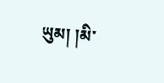ཡུམ། །མི་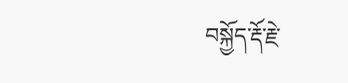བསྐྱོད་རྡོ་རྗེ་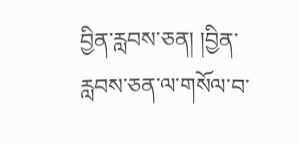བྱིན་རླབས་ཅན། །བྱིན་རླབས་ཅན་ལ་གསོལ་བ་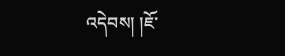འདེབས། །ཇོ་